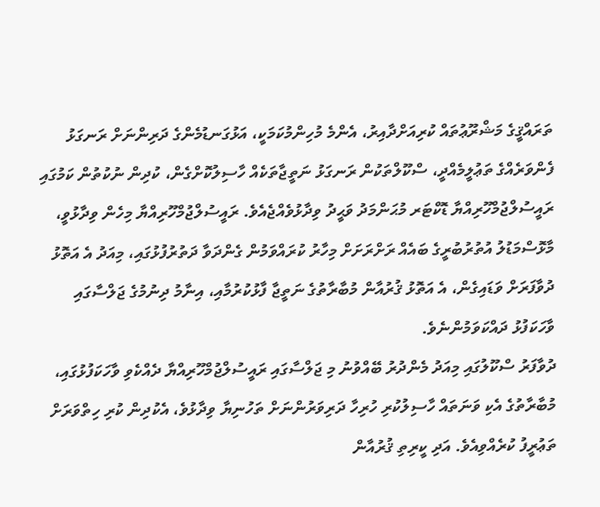ތަރައްޤީގެ މަޝްރޫޢުތައް ކުރިއަށްދާއިރު، އެންމެ މުހިންމުކަމަކީ، އަޅުގަނޑުމެންގެ ދަރިންނަށް ރަނގަޅު ފެންވަރެއްގެ ތަޢުލީމެއްދީ، ސްކޫލްތަކުން ރަނގަޅު ނަތީޖާތަކެއް ހާސިލުކޮށްގެން، ކުދިން ނުކުތުން ކަމުގައި ރައީސުލްޖުމްހޫރިއްޔާ ޑޮކްޓަރ މުޙަންމަދު ވަޙީދު ވިދާޅުވެއްޖެއެވެ. ރައީސުލްޖުމްހޫރިއްޔާ މިހެން ވިދާޅުވީ، މާޅޮސްމަޑުލު އުތުރުބުރީގެ ބައެއް ރަށްރަށަށް މިހާރު ކުރައްވަމުން ގެންދަވާ ދަތުރުފުޅުގައި، މިއަދު އެ އަތޮޅު ދުވާފަރަށް ވަޑައިގެން، އެ އަތޮޅު ޤުރުއާން މުބާރާތުގެ ނަތީޖާ ފާޅުކުރުމާއި، އިނާމު ދިނުމުގެ ޖަލްސާގައި ވާހަކަފުޅު ދައްކަވަމުންނެވެ.
ދުވާފަރު ސްކޫލުގައި މިއަދު މެންދުރު ބޭއްވުނު މި ޖަލްސާގައި ރައީސުލްޖުމްހޫރިއްޔާ ދެއްކެވި ވާހަކަފުޅުގައި، މުބާރާތުގެ އެކި ވަނަތައް ހާސިލުކުރި ހުރިހާ ދަރިވަރުންނަށް ތަހުނިޔާ ވިދާޅުވެ، އެކުދިން ކުރި ހިތްވަރަށް ތަޢުރީފު ކުރެއްވިއެވެ. އަދި ކީރިތި ޤުރުއާން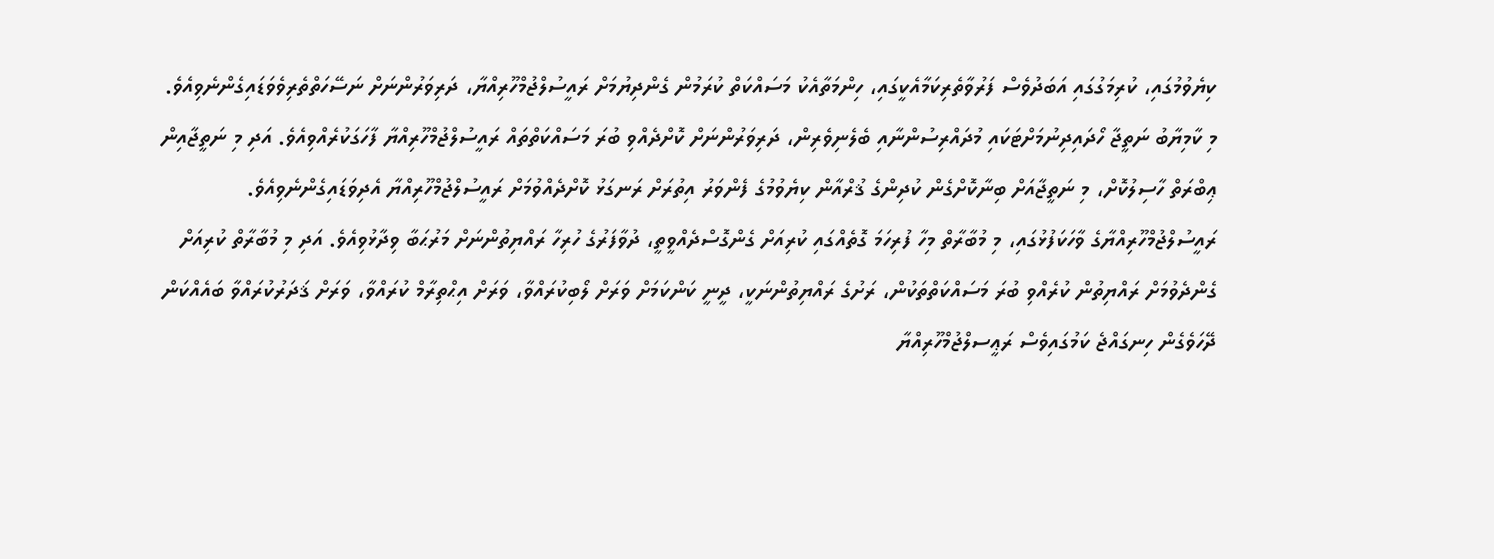ކިޔެވުމުގައި، ކުރިމަގުގައި އަބަދުވެސް ފަރުވާތެރިކަމާއެކީގައި، ހިންމަތާއެކު މަސައްކަތް ކުރަމުން ގެންދިޔުމަށް ރައީސުލްޖުމްހޫރިއްޔާ، ދަރިވަރުންނަށް ނަސޭހަތްތެރިވެވަޑައިގެންނެވިއެވެ.
މި ކާމިޔާބު ނަތީޖާ ހޯދައިދިނުމަށްޓަކައި މުދައްރިސުންނާއި ބެލެނިވެރިން، ދަރިވަރުންނަށް ކޮށްދެއްވި ބުރަ މަސައްކަތްތައް ރައީސުލްޖުމްހޫރިއްޔާ ފާހަގަކުރެއްވިއެވެ. އަދި މި ނަތީޖާއިން ޢިބްރަތް ހާސިލުކޮށް، މި ނަތީޖާއަށް ބިނާކޮށްގެން ކުދިންގެ ޤުރްއާން ކިޔެވުމުގެ ފެންވަރު އިތުރަށް ރަނގަޅު ކޮށްދެއްވުމަށް ރައީސުލްޖުމްހޫރިއްޔާ އެދިވަޑައިގެންނެވިއެވެ.
ރައީސުލްޖުމްހޫރިއްޔާގެ ވާހަކަފުޅުގައި، މި މުބާރާތް މިހާ ފުރިހަމަ ގޮތެއްގައި ކުރިއަށް ގެންގޮސްދެއްވީތީ، ދުވާފަރުގެ ހުރިހާ ރައްޔިތުންނަށް މަރުޙަބާ ވިދާޅުވިއެވެ. އަދި މި މުބާރާތް ކުރިއަށް ގެންދެވުމަށް ރައްޔިތުން ކުރެއްވި ބުރަ މަސައްކަތްތަކުން، ރަށުގެ ރައްޔިތުންނަކީ، ދީނީ ކަންކަމަށް ވަރަށް ލޯބިކުރައްވާ، ވަރަށް އިޙްތިރާމް ކުރައްވާ، ވަރަށް ޤަދަރުކުރައްވާ ބައެއްކަން ދޭހަވެގެން ހިނގައްޖެ ކަމުގައިވެސް ރަޢީސލްޖުމްހޫރިއްޔާ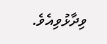ވިދާޅުވިއެވެ.